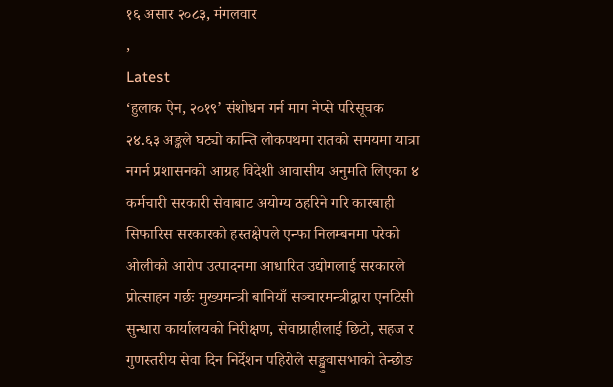१६ असार २०८३, मंगलवार
,
Latest
‘हुलाक ऐन, २०१९’ संशोधन गर्न माग नेप्से परिसूचक २४.६३ अङ्कले घट्यो कान्ति लोकपथमा रातको समयमा यात्रा नगर्न प्रशासनको आग्रह विदेशी आवासीय अनुमति लिएका ४ कर्मचारी सरकारी सेवाबाट अयोग्य ठहरिने गरि कारबाही सिफारिस सरकारको हस्तक्षेपले एन्फा निलम्बनमा परेको ओलीको आरोप उत्पादनमा आधारित उद्योगलाई सरकारले प्रोत्साहन गर्छः मुख्यमन्त्री बानियाँ सञ्चारमन्त्रीद्वारा एनटिसी सुन्धारा कार्यालयको निरीक्षण, सेवाग्राहीलाई छिटो, सहज र गुणस्तरीय सेवा दिन निर्देशन पहिरोले सङ्खुवासभाको तेन्छोङ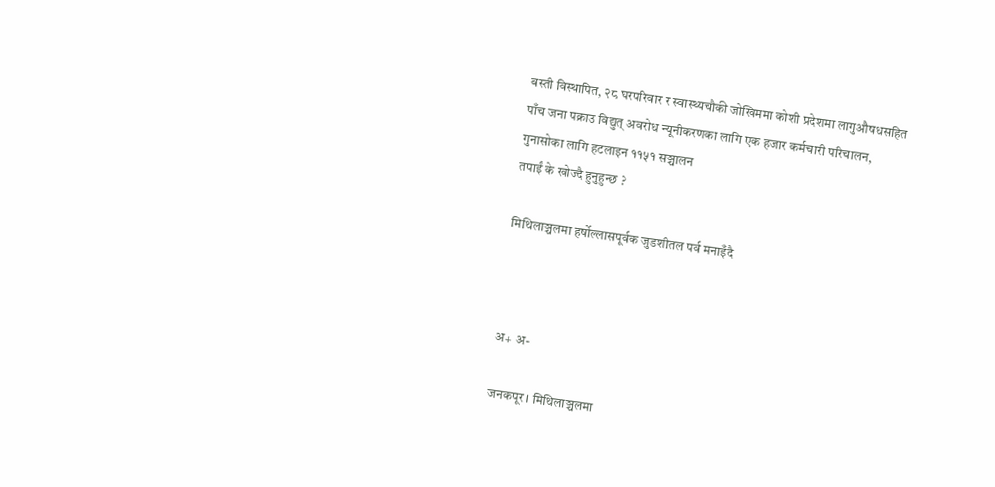बस्ती विस्थापित, २८ घरपरिवार र स्वास्थ्यचौकी जोखिममा कोशी प्रदेशमा लागुऔषधसहित पाँच जना पक्राउ विद्युत् अवरोध न्यूनीकरणका लागि एक हजार कर्मचारी परिचालन, गुनासोका लागि हटलाइन ११५१ सञ्चालन
तपाईं के खोज्दै हुनुहुन्छ ?

मिथिलाञ्चलमा हर्षोल्लासपूर्वक जुडशीतल पर्व मनाइँदै



अ+ अ-

जनकपूर । मिथिलाञ्चलमा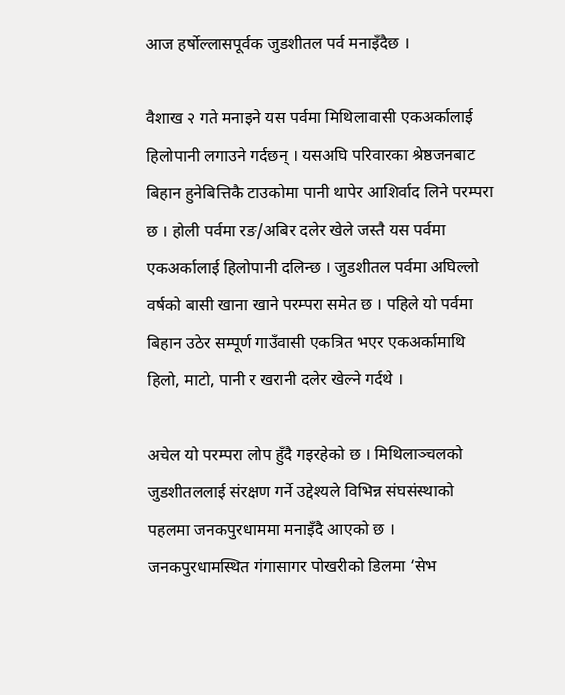आज हर्षोल्लासपूर्वक जुडशीतल पर्व मनाइँदैछ ।

वैशाख २ गते मनाइने यस पर्वमा मिथिलावासी एकअर्कालाई हिलोपानी लगाउने गर्दछन् । यसअघि परिवारका श्रेष्ठजनबाट बिहान हुनेबित्तिकै टाउकोमा पानी थापेर आशिर्वाद लिने परम्परा छ । होली पर्वमा रङ/अबिर दलेर खेले जस्तै यस पर्वमा एकअर्कालाई हिलोपानी दलिन्छ । जुडशीतल पर्वमा अघिल्लो वर्षको बासी खाना खाने परम्परा समेत छ । पहिले यो पर्वमा बिहान उठेर सम्पूर्ण गाउँवासी एकत्रित भएर एकअर्कामाथि हिलो, माटो, पानी र खरानी दलेर खेल्ने गर्दथे ।

अचेल यो परम्परा लोप हुँदै गइरहेको छ । मिथिलाञ्चलको जुडशीतललाई संरक्षण गर्ने उद्देश्यले विभिन्न संघसंस्थाको पहलमा जनकपुरधाममा मनाइँदै आएको छ । जनकपुरधामस्थित गंगासागर पोखरीको डिलमा ‘सेभ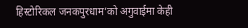हिस्टोरिकल जनकपुरधाम’को अगुवाईमा केही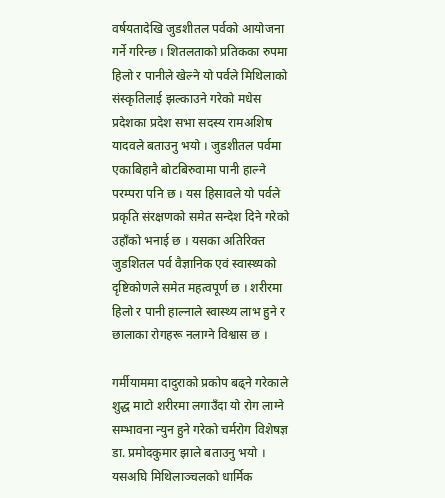वर्षयतादेखि जुडशीतल पर्वको आयोजना गर्ने गरिन्छ । शितलताको प्रतिकका रुपमा हिलो र पानीले खेल्ने यो पर्वले मिथिलाको संस्कृतिलाई झल्काउने गरेको मधेस प्रदेशका प्रदेश सभा सदस्य रामअशिष यादवले बताउनु भयो । जुडशीतल पर्वमा एकाबिहानै बोटबिरुवामा पानी हाल्ने परम्परा पनि छ । यस हिसावले यो पर्वले प्रकृति संरक्षणको समेत सन्देश दिने गरेको उहाँको भनाई छ । यसका अतिरिक्त जुडशितल पर्व वैज्ञानिक एवं स्वास्थ्यको दृष्टिकोणले समेत महत्वपूर्ण छ । शरीरमा हिलो र पानी हाल्नाले स्वास्थ्य लाभ हुने र छालाका रोगहरू नलाग्ने विश्वास छ ।

गर्मीयाममा दादुराको प्रकोप बढ्ने गरेकाले शुद्ध माटो शरीरमा लगाउँदा यो रोग लाग्ने सम्भावना न्युन हुने गरेको चर्मरोग विशेषज्ञ डा. प्रमोदकुमार झाले बताउनु भयो । यसअघि मिथिलाञ्चलको धार्मिक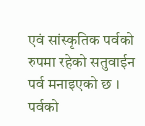एवं सांस्कृतिक पर्वको रुपमा रहेको सतुवाईन पर्व मनाइएको छ । पर्वको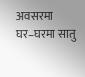अवसरमा घर–घरमा सातु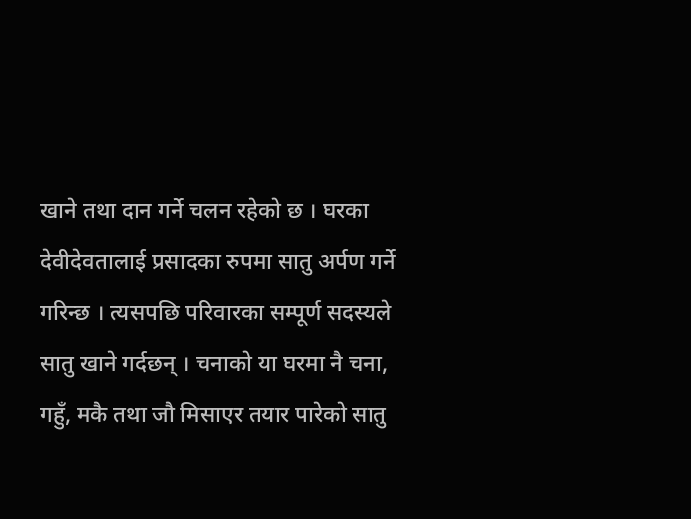खाने तथा दान गर्ने चलन रहेको छ । घरका देवीदेवतालाई प्रसादका रुपमा सातु अर्पण गर्ने गरिन्छ । त्यसपछि परिवारका सम्पूर्ण सदस्यले सातु खाने गर्दछन् । चनाको या घरमा नै चना, गहुँ, मकै तथा जौ मिसाएर तयार पारेको सातु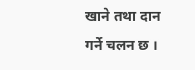खाने तथा दान गर्ने चलन छ ।